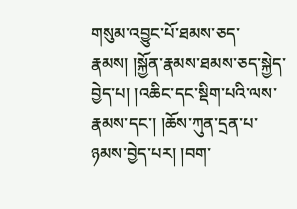གསུམ་འབྱུང་པོ་ཐམས་ཅད་རྣམས། །སྐྱོན་རྣམས་ཐམས་ཅད་སྐྱེད་བྱེད་པ། །འཆིང་དང་སྡིག་པའི་ལས་རྣམས་དང་། །ཆོས་ཀུན་དྲན་པ་ཉམས་བྱེད་པར། །བག་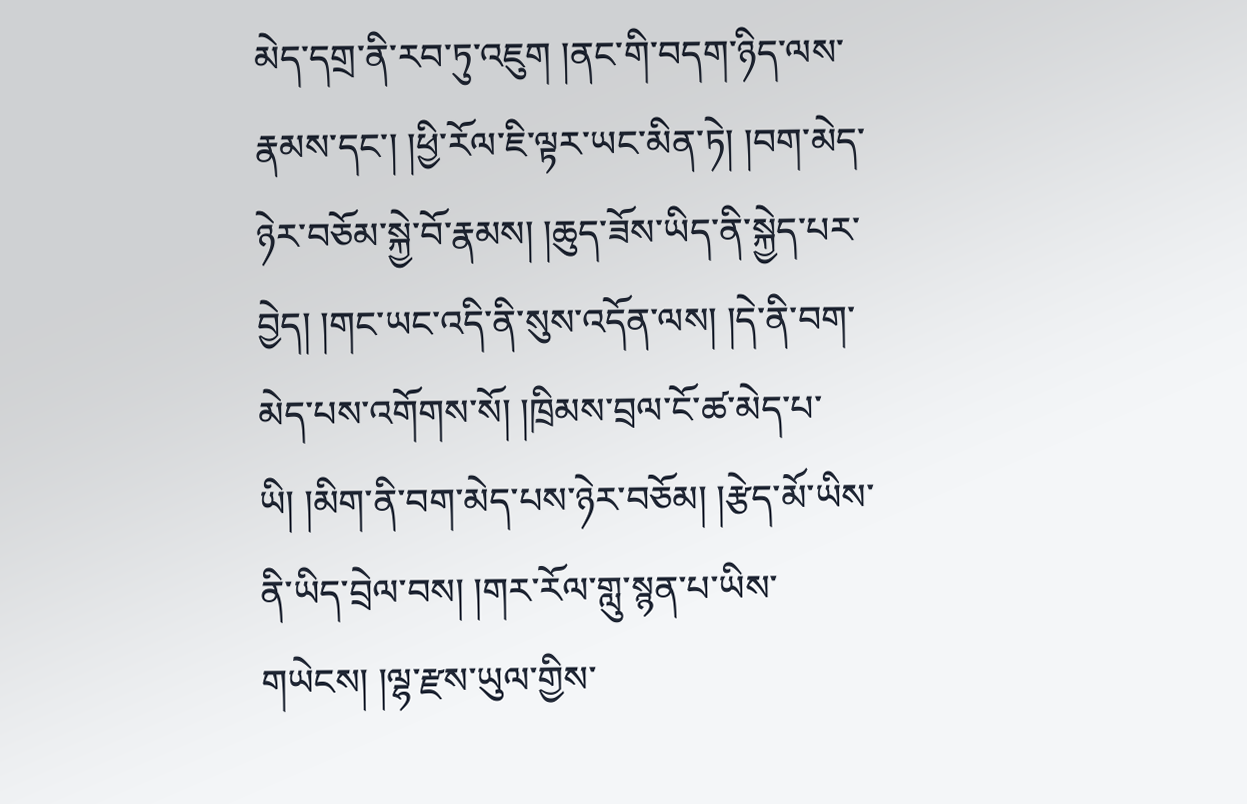མེད་དགྲ་ནི་རབ་ཏུ་འཇུག །ནང་གི་བདག་ཉིད་ལས་རྣམས་དང་། །ཕྱི་རོལ་ཇི་ལྟར་ཡང་མིན་ཏེ། །བག་མེད་ཉེར་བཅོམ་སྐྱེ་བོ་རྣམས། །ཆུད་ཟོས་ཡིད་ནི་སྐྱེད་པར་བྱེད། །གང་ཡང་འདི་ནི་སུས་འདོན་ལས། །དེ་ནི་བག་མེད་པས་འགོགས་སོ། །ཁྲིམས་བྲལ་ངོ་ཚ་མེད་པ་ཡི། །མིག་ནི་བག་མེད་པས་ཉེར་བཅོམ། །རྩེད་མོ་ཡིས་ནི་ཡིད་བྲེལ་བས། །གར་རོལ་གླུ་སྙན་པ་ཡིས་གཡེངས། །ལྷ་རྫས་ཡུལ་གྱིས་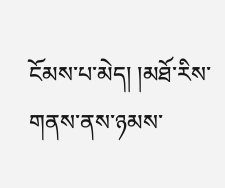ངོམས་པ་མེད། །མཐོ་རིས་གནས་ནས་ཉམས་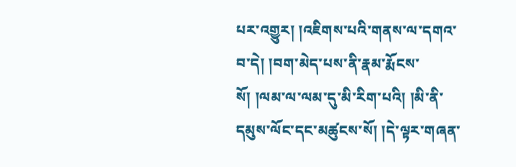པར་འགྱུར། །འཇིགས་པའི་གནས་ལ་དགའ་བ་དེ། །བག་མེད་པས་ནི་རྣམ་རྨོངས་སོ། །ལམ་ལ་ལམ་དུ་མི་རིག་པའི། །མི་ནི་དམུས་ལོང་དང་མཚུངས་སོ། །དེ་ལྟར་གཞན་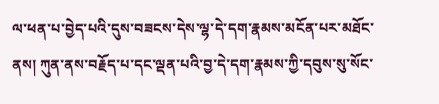ལ་ཕན་པ་བྱེད་པའི་དུས་བཟངས་དེས་ལྷ་དེ་དག་རྣམས་མངོན་པར་མཐོང་ནས། ཀུན་ནས་བརྗོད་པ་དང་ལྡན་པའི་བྱ་དེ་དག་རྣམས་ཀྱི་དབུས་སུ་སོང་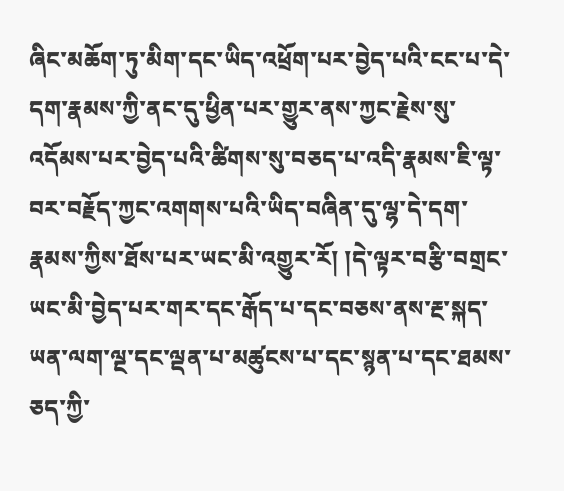ཞིང་མཆོག་ཏུ་མིག་དང་ཡིད་འཕྲོག་པར་བྱེད་པའི་ངང་པ་དེ་དག་རྣམས་ཀྱི་ནང་དུ་ཕྱིན་པར་གྱུར་ནས་ཀྱང་རྗེས་སུ་འདོམས་པར་བྱེད་པའི་ཚིགས་སུ་བཅད་པ་འདི་རྣམས་ཇི་ལྟ་བར་བརྗོད་ཀྱང་འགགས་པའི་ཡིད་བཞིན་དུ་ལྷ་དེ་དག་རྣམས་ཀྱིས་ཐོས་པར་ཡང་མི་འགྱུར་རོ། །དེ་ལྟར་བརྩི་བགྲང་ཡང་མི་བྱེད་པར་གར་དང་རྒོད་པ་དང་བཅས་ནས་རྔ་སྐད་ཡན་ལག་ལྔ་དང་ལྡན་པ་མཚུངས་པ་དང་སྙན་པ་དང་ཐམས་ཅད་ཀྱི་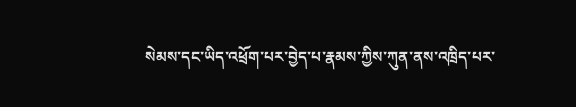སེམས་དང་ཡིད་འཕྲོག་པར་བྱེད་པ་རྣམས་ཀྱིས་ཀུན་ནས་འཁྲིད་པར་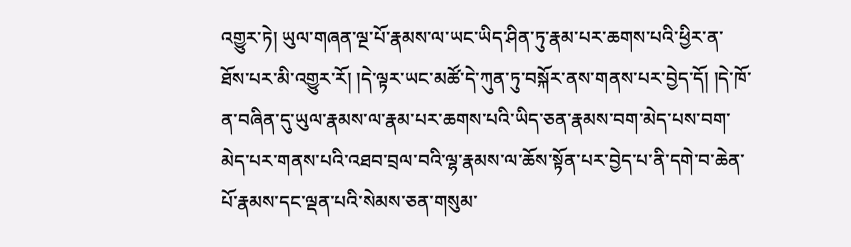འགྱུར་ཏེ། ཡུལ་གཞན་ལྔ་པོ་རྣམས་ལ་ཡང་ཡིད་ཤིན་ཏུ་རྣམ་པར་ཆགས་པའི་ཕྱིར་ན་ཐོས་པར་མི་འགྱུར་རོ། །དེ་ལྟར་ཡང་མཚོ་དེ་ཀུན་ཏུ་བསྐོར་ནས་གནས་པར་བྱེད་དོ། །དེ་ཁོ་ན་བཞིན་དུ་ཡུལ་རྣམས་ལ་རྣམ་པར་ཆགས་པའི་ཡིད་ཅན་རྣམས་བག་མེད་པས་བག་མེད་པར་གནས་པའི་འཐབ་བྲལ་བའི་ལྷ་རྣམས་ལ་ཆོས་སྟོན་པར་བྱེད་པ་ནི་དགེ་བ་ཆེན་པོ་རྣམས་དང་ལྡན་པའི་སེམས་ཅན་གསུམ་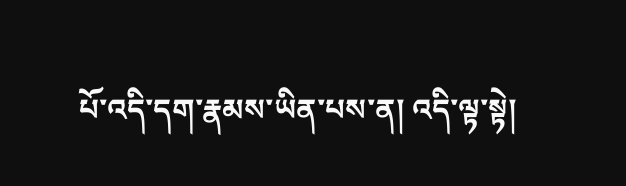པོ་འདི་དག་རྣམས་ཡིན་པས་ན། འདི་ལྟ་སྟེ།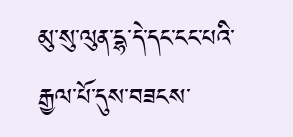མུ་སུ་ལུན་དྷ་དེ་དང་ངང་པའི་རྒྱལ་པོ་དུས་བཟངས་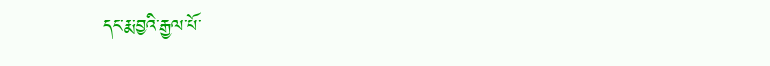དང་རྨ་བྱའི་རྒྱལ་པོ་